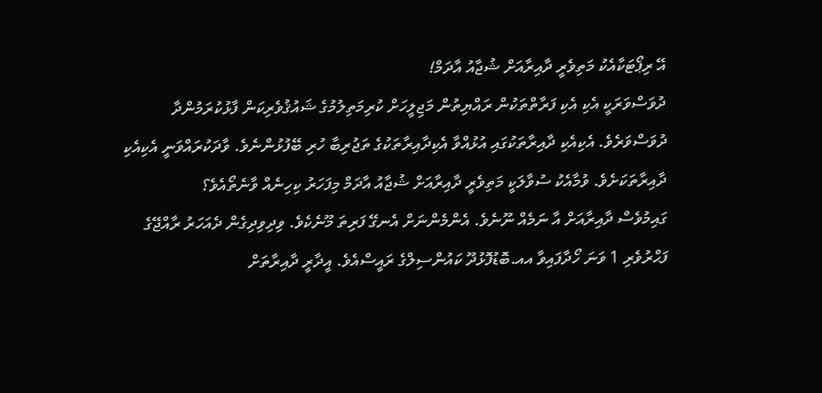އޭ ރިޕޯޓަކާއެކު މަތިވެރީ ދާއިރާއަށް ޝުޖާއު އާދަމް!
ދުވަސްވަރަކީ އެކި އެކި ފަރާތްތަކުން ރައްޔިތުން މަޖިލީހަށް ކުރިމަތިލުމުގެ ޝައުޤުވެރިކަން ފާޅުކުރަމުންދާ ދުވަސްވަރެވެ. އެކިއެކި ދާއިރާތަކުގައި އުޅުއްވާ އެކިދާއިރާތަކުގެ ތަޖުރިބާ ހުރި ބޭފުޅުންނެވެ. ވާދަކުރައްވަނީ އެކިއެކި ދާއިރާތަކަށެވެ. ވުމާއެކު ސުވާލަކީ މަތިވެރީ ދާއިރާއަށް ޝުޖާއު އާދަމް މިފަހަރު ކިހިނެއް ވާނެތޯއެވެ؟
ގައިމުވެސް ދާއިރާއަށް އާ ނަމެއް ނޫނެވެ. އެންމެންނަށް އެނގޭ ފަރިތަ މޫނެކެވެ. ވިދިވިދިގެން ދެއަހަރު ރާއްޖޭގެ ފަޙްރުވެރި 1 ވަނަ ހޯދާފައިވާ އއ.ބޮޑުފޮޅުދޫ ކައުންސިލްގެ ރައީސްއެވެ. އީދާރީ ދާއިރާތަށް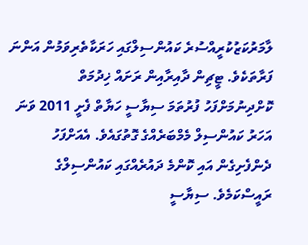ލާމަރުކަޒުކުރީއްސުރެ ކައުންސިލްގައި ހަރަކާތެރިވަމުން އަންނަ ފަރާތަކެވެ. ޓީޗިން ދާއިރާއިން ރަށައް ޚިދުމަތް ކޮށްދިނުމަށްފަހު ފުރުތަމަ ސިޔާސީ ހަޔާތް ފެށީ 2011 ވަނަ އަހަރު ކައުންސިލް މެމްބަރެއްގެ ގޮތުގައެވެ. އެއަށްފަހު ދެންފެށިގެން އައި ކޮންމެ ދައުރެއްގައި ކައުންސިލްގެ ރައީސްކަމެވެ. ސިޔާސީ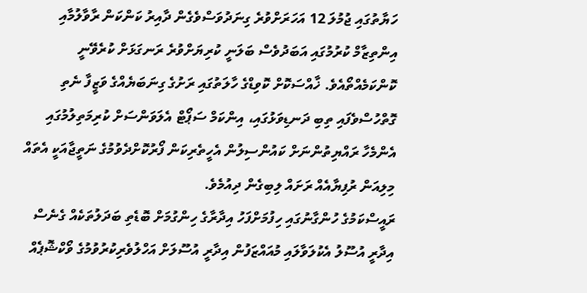ހަޔާތުގައި ޖުމުލަ 12 އަހަރަށްވުރެ ގިނަދުވަސްވެގެން ދާއިރު ކަންކަން ރާވާލުމާއި އިންތިޒާމް ކުރުމުގައި އަބަދުވެސް ބަލަނީ ކުރިޔަށްވުރެ ރަނގަޅަށް ކުރެވޭނީ ކޮންކަމެއްތޯއެވެ. ޚާއްސަކޮށް ކޮވިޑްގެ ހާލަތުގައި ރަށުގެ ގިނަބަޔެއްގެ ވަޒީފާ ނެތި ގޮތްހުސްވެފައި ތިބި ދަނޑިވަޅުގައި، އިންކަމް ސަޕޯޓް އެލަވަންސަށް ކުރިމަތިލުމުގައި އެންމެހާ ރައްޔިތުންނަށް ކައުންސިލުން އެހީތެރިކަން ފޯރުކޮށްދެވުމުގެ ނަތީޖާއަކީ އެތައް މިލިއަން ރުފިޔާއެއް ރަށައް ލިބިގެން ދިއުމެވެ.
ރައީސްކަމުގެ ހުންގާނުގައި ހިފުމަށްފަހު އިދާރާގެ ހިންގުމަށް ބޮޑެތި ބަދަލުތަކެއް ގެނެސް އިދާރީ އުސޫލު އެކުލަވާލައި މުއައްޒަފުން އިދާރީ އުސޫލަށް އަހްލުވެރިކުރުވުމުގެ ވޯކްޝޮޕެއް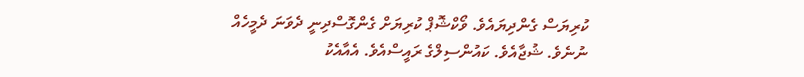ކުރިޔަސް ގެންދިޔައެވެ. ވޯކްޝޮޕް ކުރިޔަށް ގެންގޮސްދިނީ ދެވަނަ ދެމީހެއް ނުނެވެ. ޝުޖާއެވެ. ކައުންސިލްގެ ރައީސްއެވެ. އެއާއެކު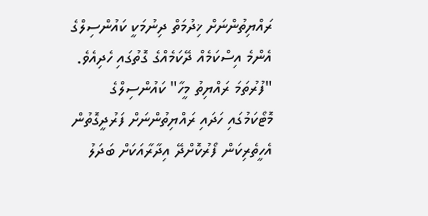ރައްޔިތުންނަށް ޚިދުމަތް ދިނުމަކީ ކައުންސިލްގެ އެންމެ އިސްކަމެއް ދޭކަމެއްގެ ގޮތުގައި ހެދިއެވެ. "ފުރުތަމަ ރައްޔިތު މީހާ" ކައުންސިލްގެ މޮޓޯކަމުގައި ހަދައި ރައްޔިތުންނަށް ފަރުދީގޮތުން އެހީތެރިކަން ފޯރުކޮށްދޭ އިދާރާއަކަށް ބަދަލު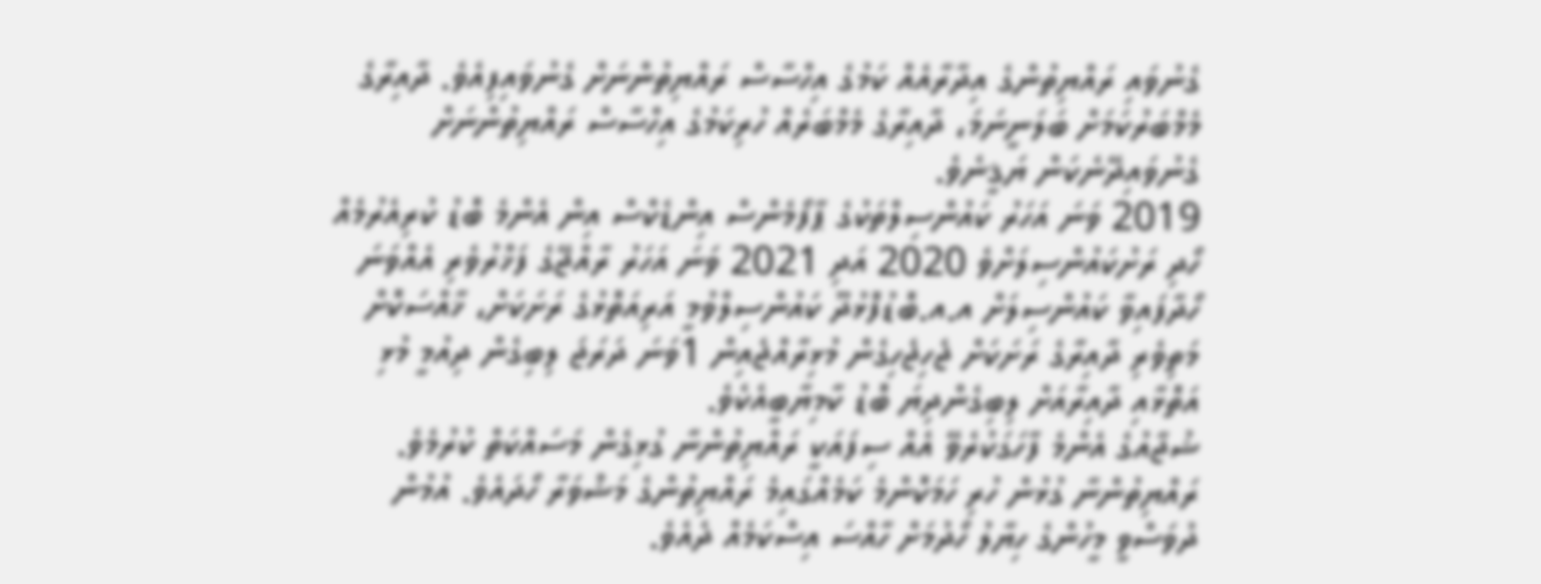ގެނުވައި ރައްޔިތުންގެ އިދާރާއެއް ކަމުގެ އިހްސާސް ރައްޔިތުންނަށް ގެނުވައިފިއެވެ. ދާއިރާގެ މެމްބަރުކަމަށް ބަލަނީނަމަ، ދާއިރާގެ މެމްބަރެއް ހުރިކަމުގެ އިހްސާސް ރައްޔިތުންނަށް ގެނުވައިދޭނެކަން ޔަޤީނެވެ.
2019 ވަނަ އަހަރު ކައުންސިލްތަކުގެ ޕާފޯމެންސް އިންޑެކްސް އިން އެންމެ ބޮޑު ކުރިއެރުމެއް ހޯދި ރަށުކައުންސިލަށްވެ 2020 އަދި 2021 ވަނަ އަހަރު ރާއްޖޭގެ ފަޚްރުވެރި އެއްވަނަ ހޯދާފައިވާ ކައުންސިލަށް އ.އ.ބޮޑުފޮޅުދޫ ކައުންސިލްވުމީ އަރިއަތޮޅުގެ ރަށަކަށް، ޚާއްސަކޮށް މަތިވެރި ދާއިރާގެ ރަށަކަށް ޖެހިޖެހިގެން މުޅިރާއްޖެއިން 1ވަނަ ދަރަޖަ ލިބިގެން ދިއުމީ މުޅި އަތޮޅާއި ދާއިރާއަށް ލިބިގެންދިޔަ ބޮޑު ކާމިޔާބީއެކެވެ.
ޝުޖާއުގެ އެންމެ ފާހަގަކުރެވޭ އެއް ސިފައަކީ ރައްޔިތުންނާ ގުޅިގެން މަސައްކަތް ކުރުމެވެ. ރައްޔިތުންނާ ގުޅުން ހުރި ހަމަކޮންމެ ކަމެއްގައިމެ ރައްޔިތުންގެ މަޝްވަރާ ހޯދައެވެ. އުމުން ދުވަސްވީ މީހުންގެ ހިޔާލު ހޯދުމަށް ހާއްސަ އިސްކަމެއް ދެއެވެ.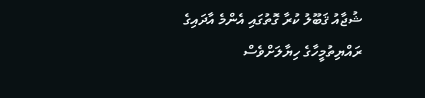ޝުޖާއު ޤަބޫލު ކުރާ ގޮތުގައި އެންމެ އާދައިގެ ރައްޔިތުމީހާގެ ހިޔާލަށްވެސް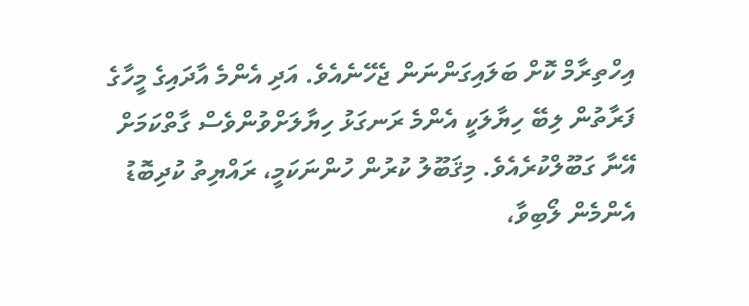އިހްތިރާމް ކޮށް ބަލައިގަންނަން ޖެހޭނެއެވެ. އަދި އެންމެ އާދައިގެ މީހާގެ ފަރާތުން ލިބޭ ހިޔާލަކީ އެންމެ ރަނގަޅު ހިޔާލަށްވުންވެސް ގާތްކަމަށް އޭނާ ގަބޫލްކުރެއެވެ. މިޤަބޫލު ކުރުން ހުންނަކަމީ، ރައްޔިތު ކުދިބޮޑު އެންމެން ލޯބިވާ،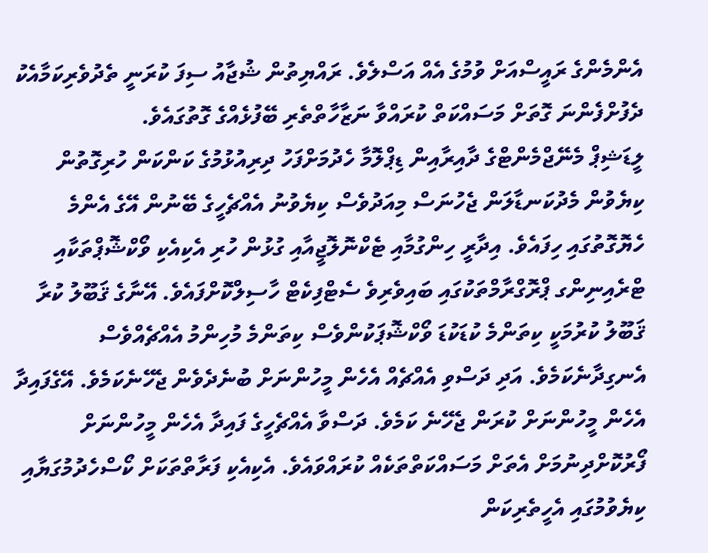އެންމެންގެ ރައީސްއަށް ވުމުގެ އެއް އަސްލެވެ. ރައްޔިތުން ޝުޖާއު ސިފަ ކުރަނީ ތެދުވެރިކަމާއެކު ދެފުށްފެންނަ ގޮތަށް މަސައްކަތް ކުރައްވާ ނަޒާހާތްތެރި ބޭފުޅެއްގެ ގޮތުގައެވެ.
ލީޑަޝިޕް މެނޭޖްމެންޓްގެ ދާއިރާއިން ޑިޕްލޮމާ ހެދުމަށްފަހު ދިރިއުޅުމުގެ ކަންކަން ހުރިގޮތުން ކިޔެވުން މެދުކަނޑާލަން ޖެހުނަސް މިއަދުވެސް ކިޔެވުނު އެއްޗެހީގެ ބޭނުން އޭގެ އެންމެ ހެޔޮގޮތުގައި ހިފައެވެ. އިދާރީ ހިންގުމާއި ޓެކްނޮލޮޖީއާއި ގުޅުން ހުރި އެކިއެކި ވޯކްޝޮޕްތަކާއި ޓްރެއިނިންގ ޕްރޮގްރާމްތަކުގައި ބައިވެރިވެ ސެޓްފިކެޓް ހާސިލްކޮށްފައެވެ. އޭނާގެ ޤަބޫލު ކުރާ ޤަބޫލު ކުރުމަކީ ކިތަންމެ ކުޑަކުޑަ ވޯކްޝޮޕަކުންވެސް ކިތަންމެ މުހިންމު އެއްޗެއްވެސް އެނގިދާނެކަމެވެ. އަދި ދަސްވި އެއްޗެއް އެހެން މީހުންނަށް ބުނެދެވެން ޖެހޭނެކަމެވެ. އޭގެފައިދާ އެހެން މީހުންނަށް ކުރަން ޖެހޭނެ ކަމެވެ. ދަސްވާ އެއްޗެހީގެ ފައިދާ އެހެން މީހުންނަށް ފޯރުކޮށްދިނުމަށް އެތަށް މަސައްކަތްތަކެއް ކުރައްވައެވެ. އެކިއެކި ފަރާތްތަކަށް ކޯސްހެދުމުގަޔާއި ކިޔެވުމުގައި އެހީތެރިކަން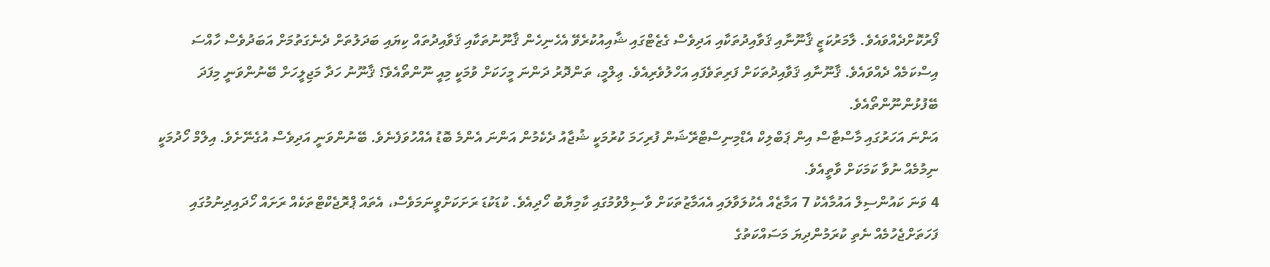ފޯރުކޮށްދެއްވައެވެ. ލާމަރުކަޒީ ޤާނޫނާއި ޤަވާއިދުތަކާއި އަދިވެސް ގެޒެޓްގައި ޝާއިއުކުރެވޭ އެހެނިހެން ޤާނޫނުތަކާއި ޤަވާއިދުތައް ކިޔައި ބަދަލުތަށް ދެނެގަތުމަށް އަބަދުވެސް ހާއްސަ އިސްކަމެއް ދެއްވައެވެ. ޤާނޫނާއި ޤަވާއިދުތަކަށް ފަރިތަވެފައި އަހްލުވެރިއެވެ. ޢިލްމީ، ތަންދޮރު ދަންނަ މީހަކަށް ވުމަކީ މިއީ ނޫންތޯއެވެ؟ ޤާނޫނު ހަދާ މަޖިލީހަށް ބޭނުންވަނީ މިފަދަ ބޭފުޅުންނޫންތޯއެވެ.
އަންނަ އަހަރުގައި މާސްޓާސް އިން ޕަބްލިކް އެޑްމިނިސްޓްރޭޝަން ފުރިހަމަ ކުރުމަކީ ޝުޖާއު ދެކެމުން އަންނަ އެންމެ ބޮޑު އެއްހުވަފެނެވެ. ބޭނުންވަނީ އަދިވެސް އުގެނޭށެވެ. އިލްމް ހޯދުމަކީ ނިމުމެއް ނުވާ ކަމަކަށް ވާތީއެވެ.
4 ވަނަ ކައުންސިލް އައުމާއެކު 7 އަމާޒެއް އެކުލަވާލައި އެއަމާޒުތަކަށް ވާސިލްވުމުގައި ކާމިޔާބު ހޯދިއެވެ. ކުޑަކުޑަ ރަށަކަށްވީނަމަވެސް، އެތައް ޕްރޮޖެކްޓްތަކެއް ރަށައް ހޯދައިދިނުމުގައި ފަހަތަށްޖެހުމެއް ނެތި ކުރަމުންދިޔަ މަސައްކަތުގެ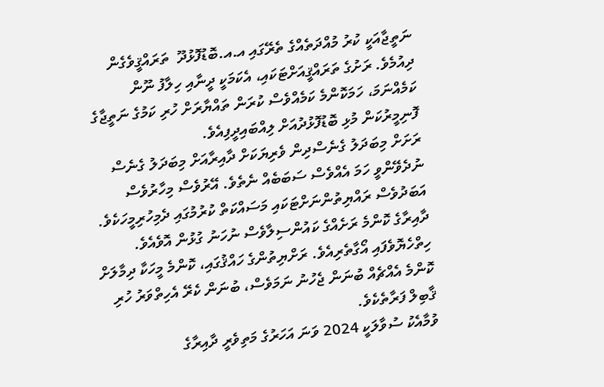ނަތީޖާއަކީ ކުރު މުއްދަތެއްގެ ތެރޭގައި އ.އ.ބޮޑުފޮޅުދޫ  ތަރައްޤީވެގެން ދިއުމެވެ. ރަށުގެ ތަރައްޤީއަށްޓަކައި، އެކަމަކީ ދީނާއި ހިލާފު ނޫން ކަމެއްނަމަ، ހަމަކޮންމެ ކަމެއްވެސް ކުރަން ތައްޔާރަށް ހުރި ކަމުގެ ނަތީޖާގެ ފޮނިމީރުކަން މުޅި ބޮޑުފޮޅުދުއަށް ލިއްބައިދީފިއެވެ.
ރަށަށް މިބަދަލު ގެނެސްދިން ވެރިޔަކަށް ދާއިރާއަށް މިބަދަލު ގެނެސް ނުދެވޭންވީ ހަމަ އެއްވެސް ސަބަބެއް ނެތެވެ. އޭރުވެސް މިހާރުވެސް އަބަދުވެސް ރައްޔިތުންނަށްޓަކައި މަސައްކަތް ކުރުމުގައި ދެމިހުރިމީހަކެވެ. ދާއިރާގެ ކޮންމެ ރަށެއްގެ ކައުންސިލާވެސް ނުހަނު ގުޅުން އޮވެއެވެ. ހިތްހެޔޮވެފައި އޯގާތެރިއެވެ. ރަށްޔިތުންގެ ހައްޤުގައި، ކޮންމެ މީހަކާ ދިމާލަށް ކޮންމެ އެއްޗެއް ބުނަން ޖެހުނު ނަމަވެސް، ބުނަން ކެރޭ އެހިތްވަރު ހުރި ޤާބިލް ފަރާތެކެވެ.
ވުމާއެކު ސުވާލަކީ 2024 ވަނަ އަހަރުގެ މަތިވެރީ ދާއިރާގެ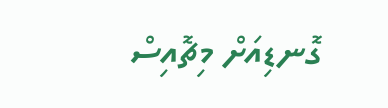ގޮނޑިއަށް މިޗޮއިސް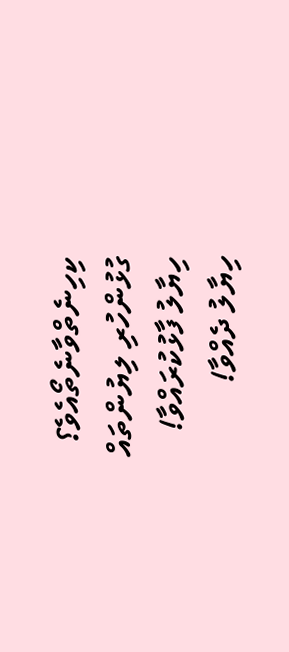ކިހިނެތްވާނެތޯއެވެ؟
ގުޅުންހުރި ލިޔުންތައް
ހިޔާލު ފާޅުކުރައްވާ!
ހިޔާލު ދެއްވާ!